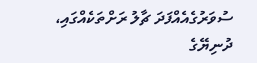ސުވަރުގެއެއްފަދަ ޗާލު ރަށްތަކެއްގައި، ދުނިޔޭގެ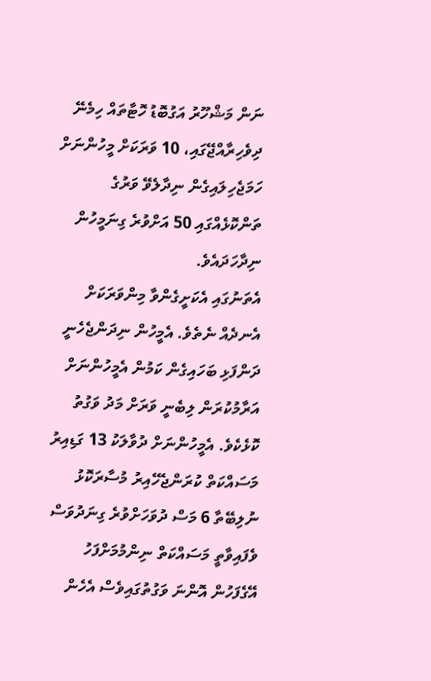ނަން މަޝްހޫރު އަގުބޮޑު ހޮޓާތައް ހިމެނޭ ދިވެހިރާއްޖޭގައި، 10 ވަރަކަށް މީހުންނަށް ހަމަޖެހިލައިގެން ނިދާލެވޭ ވަރުގެ ތަންކޮޅެއްގައި 50 އަށްވުރެ ގިނަމީހުން ނިދާހަދައެވެ.
އެތަނުގައި އެކަށީގެންވާ މިންވަރަކަށް އެނދެއް ނެތެވެ. އެމީހުން ނިދަންޖެހެނީ ދަންފަޅި ބަހައިގެން ކަމުން އެމީހުންނަށް އަރާމުކުރަން ލިބެނީ ވަރަށް މަދު ވަގުތު ކޮޅެކެވެ. އެމީހުންނަށް ދުވާލަކު 13 ގަޑިއިރު މަސައްކަތް ކުރަންޖެހޭއިރު މުސާރަކޮޅު ނުލިބޭތާ 6 މަސް ދުވަހަށްވުރެ ގިނަދުވަސް ވެފައިވާތީ މަސައްކަތް ނިންމުމަށްފަހު އޭގެފަހުން އޮންނަ ވަގުތުގައިވެސް އެހެން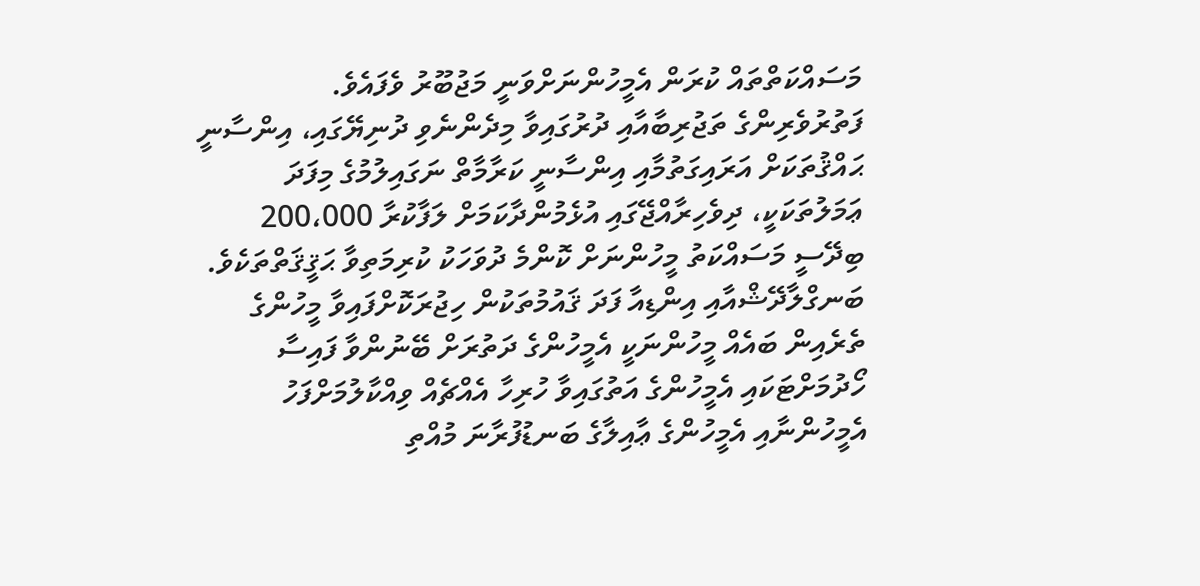މަސައްކަތްތައް ކުރަން އެމީހުންނަށްވަނީ މަޖުބޫރު ވެފައެވެ.
ފަތުރުވެރިންގެ ތަޖުރިބާއާއި ދުރުގައިވާ މިދެންނެވި ދުނިޔޭގައި، އިންސާނީ ޙައްޤުތަކަށް އަރައިގަތުމާއި އިންސާނީ ކަރާމާތް ނަގައިލުމުގެ މިފަދަ ޢަމަލުތަކަކީ، ދިވެހިރާއްޖޭގައި އުޅެމުންދާކަމަށް ލަފާކުރާ 200،000 ބިދޭސީ މަސައްކަތު މީހުންނަށް ކޮންމެ ދުވަހަކު ކުރިމަތިވާ ޙަޤީޤަތްތަކެވެ.
ބަނގްލާދޭޝްއާއި އިންޑިއާ ފަދަ ޤައުމުތަކުން ހިޖުރަކޮށްފައިވާ މީހުންގެ ތެރެއިން ބައެއް މީހުންނަކީ އެމީހުންގެ ދަތުރަށް ބޭނުންވާ ފައިސާ ހޯދުމަށްޓަކައި އެމީހުންގެ އަތުގައިވާ ހުރިހާ އެއްޗެއް ވިއްކާލުމަށްފަހު އެމީހުންނާއި އެމީހުންގެ ޢާއިލާގެ ބަނޑުފުރާނަ މުއްތި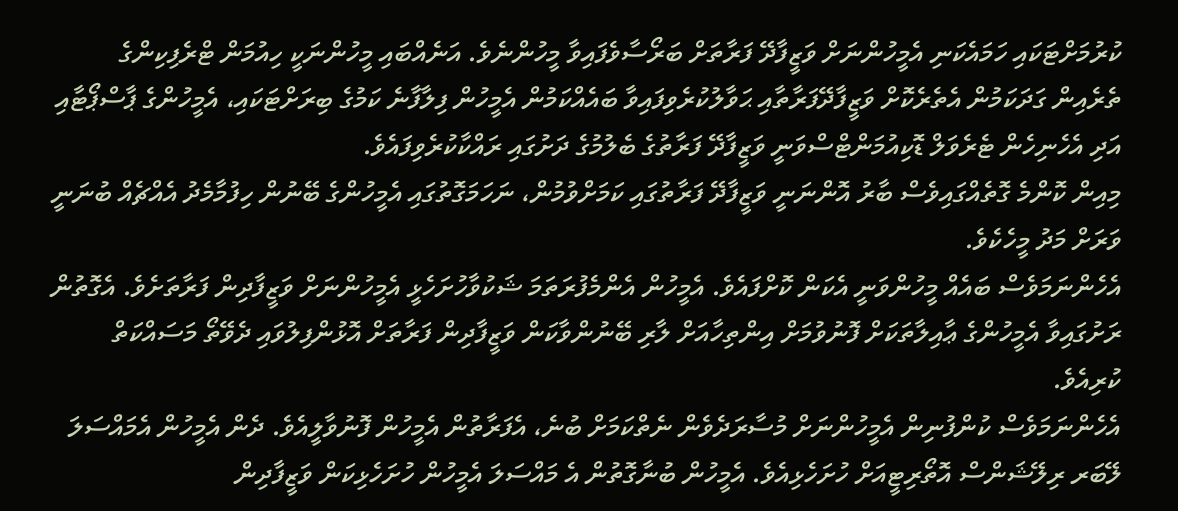ކުރުމަށްޓަކައި ހަމައެކަނި އެމީހުންނަށް ވަޒީފާދޭ ފަރާތަށް ބަރޯސާވެފައިވާ މީހުންނެވެ. އަނެއްބައި މީހުންނަކީ ހިއުމަން ޓްރެފިކިންގެ ތެރެއިން ގަދަކަމުން އެތެރެކޮށް ވަޒީފާދޭފަރާތާއި ޙަވާލުކުރެވިފައިވާ ބައެއްކަމުން އެމީހުން ފިލާފާނެ ކަމުގެ ބިރަށްޓަކައި، އެމީހުންގެ ޕާސްޕޯޓާއި އަދި އެހެނިހެން ޓެރެވަލް ޑޮކިއުމަންޓްސްވަނީ ވަޒީފާދޭ ފަރާތުގެ ބެލުމުގެ ދަށުގައި ރައްކާކުރެވިފައެވެ.
މިއިން ކޮންމެ ގޮތެއްގައިވެސް ބާރު އޮންނަނީ ވަޒީފާދޭ ފަރާތުގައި ކަމަށްވުމުން، ނަހަމަގޮތުގައި އެމީހުންގެ ބޭނުން ހިފުމާމެދު އެއްޗެއް ބުނަނީ ވަރަށް މަދު މީހެކެވެ.
އެހެންނަމަވެސް ބައެއް މީހުންވަނީ އެކަން ކޮށްފައެވެ. އެމީހުން އެންމެފުރަތަމަ ޝަކުވާހުށަހެޅީ އެމީހުންނަށް ވަޒީފާދިން ފަރާތަށެވެ. އެގޮތުން ރަށުގައިވާ އެމީހުންގެ ޢާއިލާތަކަށް ފޮނުވުމަށް އިންތިހާއަށް ލާރި ބޭނުންވާކަން ވަޒީފާދިން ފަރާތަށް އޮޅުންފިލުވައި ދެވޭތޯ މަސައްކަތް ކުރިއެވެ.
އެހެންނަމަވެސް ކުންފުނިން އެމީހުންނަށް މުސާރަދެވެން ނެތްކަމަށް ބުނެ، އެފަރާތުން އެމީހުން ފޮނުވާލީއެވެ. ދެން އެމީހުން އެމައްސަލަ ލޭބަރ ރިލޭޝަންސް އޮތޯރިޓީއަށް ހުށަހެޅިއެވެ. އެމީހުން ބުނާގޮތުން އެ މައްސަލަ އެމީހުން ހުށަހެޅިކަން ވަޒީފާދިން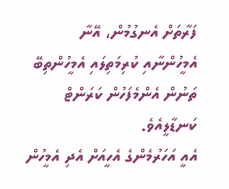ފަރާތަށް އެނގުމުން، އޭނާ އެމީހުންނާއި ކުރިމަތިލައި އެމީހުންތިބޭ ތަނުން އެންމެފަހުން ކަރަންޓް ކަނޑާލީއެވެ.
އެއީ އަހަރުމެންގެ އެހީއަށް އެދި އެމީހުން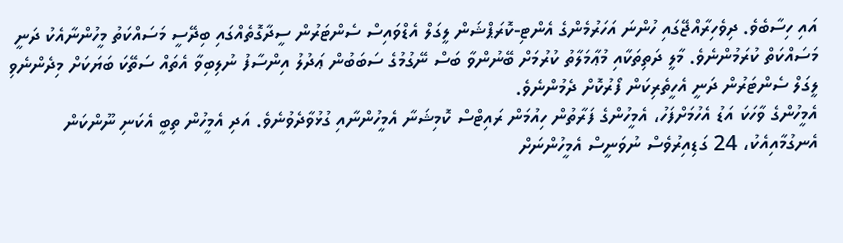އައި ހިސާބެވެ. ދިވެހިރާއްޖޭގައި ހުންނަ އަހަރުމެންގެ އެންޓި-ކޮރަޕްޝަން ލީގަލް އެޑްވައިސް ސެންޓަރުން ސީދާގޮތެއްގައި ބިދޭސީ މަސައްކަތު މީހުންނާއެކު ދަނީ މަސައްކަތް ކުރަމުންނެވެ. މާލީ ދަތިތަކާއި މުޢާމަލާތު ކުރުމަށް ބޭނުންވާ ބަސް ނޭގުމުގެ ސަބަބުން ޢަދުލު އިންސާފު ނުލިބިވާ އެތައް ސަތޭކަ ބަޔަކަށް މިދެންނެވި ލީގަލް ސެންޓަރުން ދަނީ އެހީތެރިކަން ފޯރުކޮށް ދެމުންނެވެ.
އެމީހުންގެ ވާހަކަ އަޑު އެހުމަށްފަހު، އެމީހުންގެ ފަރާތުން ހިއުމަން ރައިޓްސް ކޮމިޝަނާ އެމީހުންނާއި ގުޅުވާދެވުނެވެ. އަދި އެމީހުން ތިބީ އެކަނި ނޫންކަން އެނގުމާއިއެކު، 24 ގަޑިއިރުވެސް ނުވަނީސް އެމީހުންނަށް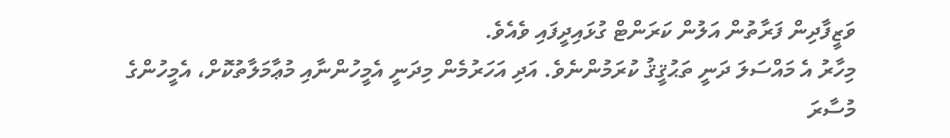ވަޒީފާދިން ފަރާތުން އަލުން ކަރަންޓް ގުޅައިދީފައި ވެއެވެ.
މިހާރު އެ މައްސަލަ ދަނީ ތަޙުޤީޤު ކުރަމުންނެވެ. އަދި އަހަރުމެން މިދަނީ އެމީހުންނާއި މުޢާމަލާތުކޮށް، އެމީހުންގެ މުސާރަ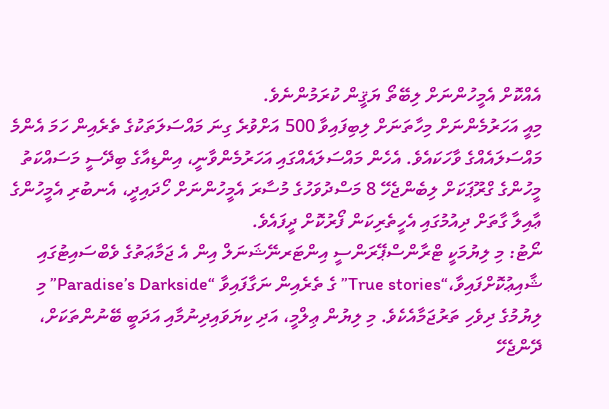އެއްކޮށް އެމީހުންނަށް ލިބޭތޯ ޔަޤީން ކުރަމުންނެވެ.
މިއީ އަހަރުމެންނަށް މިހާތަނަށް ލިބިފައިވާ 500 އަށްވުރެ ގިނަ މައްސަލަތަކުގެ ތެރެއިން ހަމަ އެންމެ މައްސަލައެއްގެ ވާހަކައެވެ. އެހެން މައްސަލައެއްގައި އަހަރުމެންވާނީ، އިންޑިއާގެ ބިދޭސީ މަސައްކަތު މީހުންގެ ގްރޫޕަކަށް ލިބެންޖެހޭ 8 މަސްދުވަހުގެ މުސާރަ އެމީހުންނަށް ހޯދައިދީ، އެނބުރި އެމީހުންގެ ޢާއިލާ ގާތަށް ދިއުމުގައި އެހީތެރިކަން ފޯރުކޮށް ދީފައެވެ.
ނޯޓު: މި ލިޔުމަކީ ޓްރާންސްޕޭރަންސީ އިންޓަރނޭޝަނަލް އިން އެ ޖަމާޢަތުގެ ވެބްސައިޓުގައި ޝާއިޢުކޮށްފައިވާ،“True stories” ގެ ތެރެއިން ނަގާފައިވާ “Paradise’s Darkside” މި ލިޔުމުގެ ދިވެހި ތަރުޖަމާއެކެވެ. މި ލިޔުން ޢިލްމީ، އަދި ކިޔަވައިދިނުމާއި އަދަބީ ބޭނުންތަކަށް، ދޭންޖެހޭ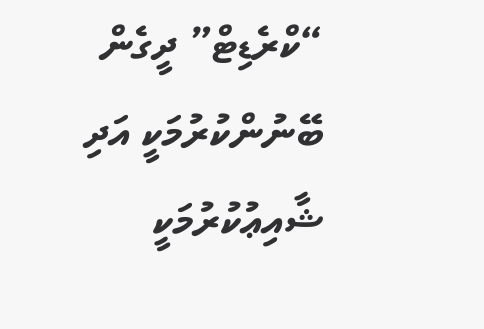“ކްރެޑިޓް” ދީގެން ބޭނުންކުރުމަކީ އަދި ޝާއިޢުކުރުމަކީ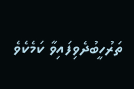ތަރުހީބުދެވިފައިވާ ކަމެކެވެ